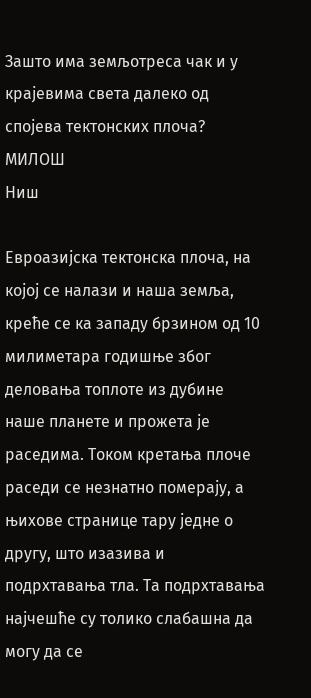Зашто има земљотреса чак и у крајевима света далеко од спојева тектонских плоча?
МИЛОШ
Ниш

Евроазијска тектонска плоча, на којој се налази и наша земља, креће се ка западу брзином од 10 милиметара годишње због деловања топлоте из дубине наше планете и прожета је раседима. Током кретања плоче раседи се незнатно померају, а њихове странице тару једне о другу, што изазива и подрхтавања тла. Та подрхтавања најчешће су толико слабашна да могу да се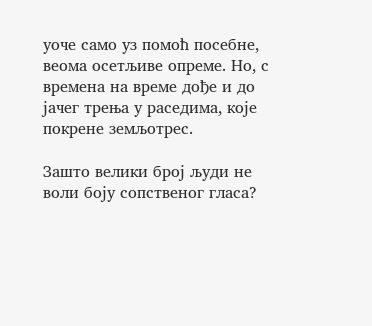уоче само уз помоћ посебне, веома осетљиве опреме. Но, с времена на време дође и до јачег трења у раседима, које покрене земљотрес.

Зашто велики број људи не воли боју сопственог гласа?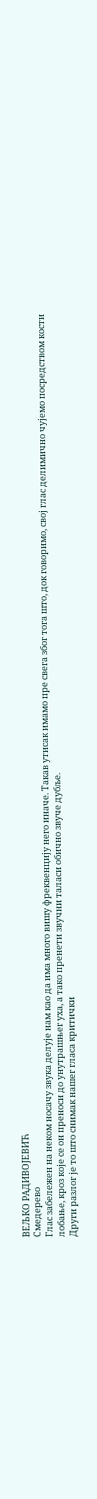ВЕЉКО РАДИВОЈЕВИЋ
Смедерево
Глас забележен на неком носачу звука делује нам као да има много вишу фреквенцију него иначе. Такав утисак имамо пре свега због тога што, док говоримо, свој глас делимично чујемо посредством кости лобање, кроз које се он преноси до унутрашњег уха, а тако пренети звучни таласи обично звуче дубље.
Други разлог је то што снимак нашег гласа критички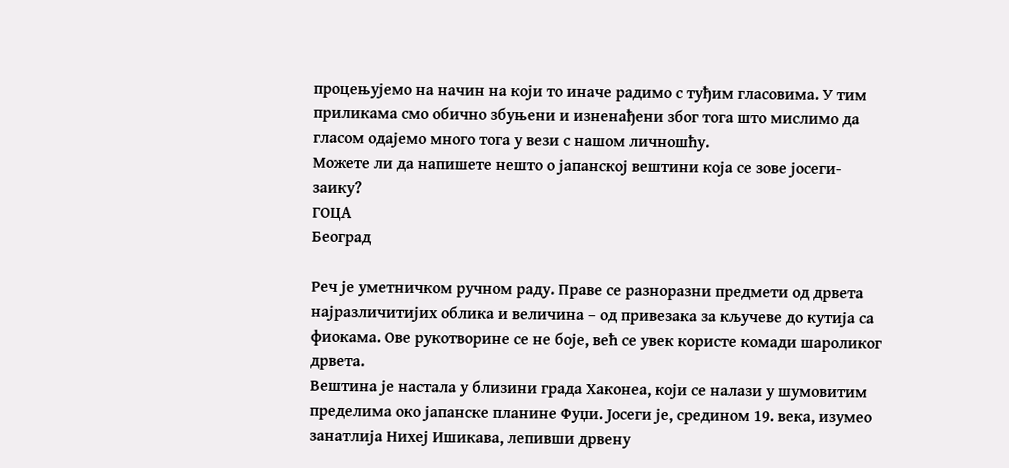процењујемо на начин на који то иначе радимо с туђим гласовима. У тим приликама смо обично збуњени и изненађени због тога што мислимо да гласом одајемо много тога у вези с нашом личношћу.
Можете ли да напишете нешто о јапанској вештини која се зове јосеги-заику?
ГОЦА
Београд

Реч је уметничком ручном раду. Праве се разноразни предмети од дрвета најразличитијих облика и величина – од привезака за кључеве до кутија са фиокама. Ове рукотворине се не боје, већ се увек користе комади шароликог дрвета.
Вештина је настала у близини града Хаконеа, који се налази у шумовитим пределима око јапанске планине Фуџи. Јосеги је, средином 19. века, изумео занатлија Нихеј Ишикава, лепивши дрвену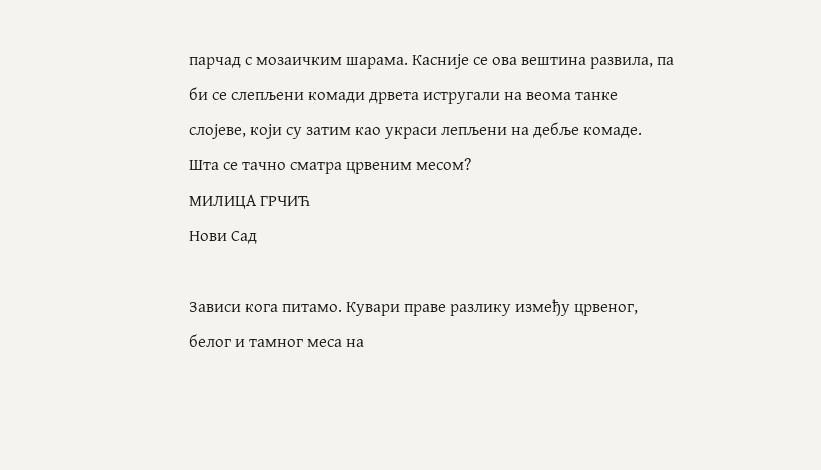парчад с мозаичким шарама. Касније се ова вештина развила, па би се слепљени комади дрвета истругали на веома танке слојеве, који су затим као украси лепљени на дебље комаде.
Шта се тачно сматра црвеним месом?
МИЛИЦА ГРЧИЋ
Нови Сад

Зависи кога питамо. Кувари праве разлику између црвеног, белог и тамног меса на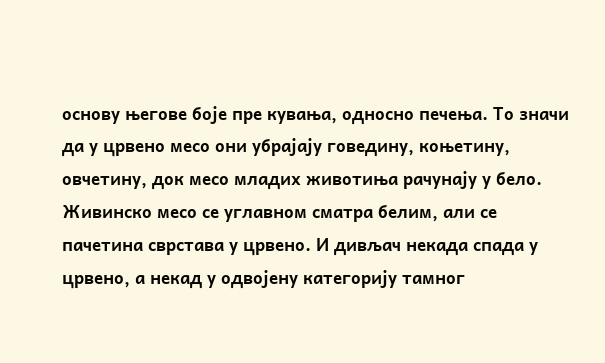основу његове боје пре кувања, односно печења. То значи да у црвено месо они убрајају говедину, коњетину, овчетину, док месо младих животиња рачунају у бело. Живинско месо се углавном сматра белим, али се пачетина сврстава у црвено. И дивљач некада спада у црвено, а некад у одвојену категорију тамног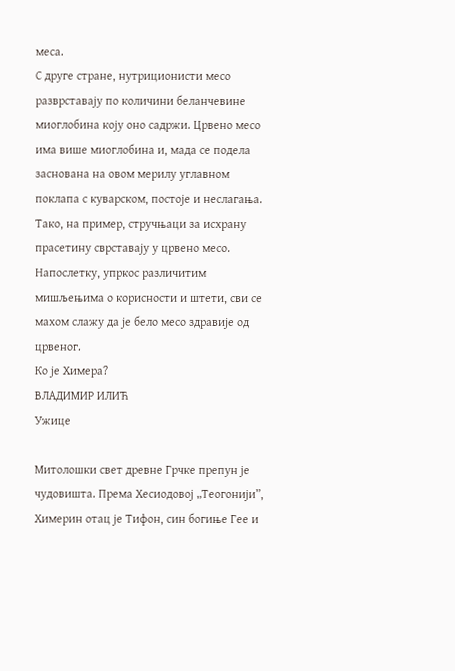меса.
С друге стране, нутриционисти месо разврставају по количини беланчевине миоглобина коју оно садржи. Црвено месо има више миоглобина и, мада се подела заснована на овом мерилу углавном поклапа с куварском, постоје и неслагања. Тако, на пример, стручњаци за исхрану прасетину сврставају у црвено месо.
Напослетку, упркос различитим мишљењима о корисности и штети, сви се махом слажу да је бело месо здравије од црвеног.
Ко је Химера?
ВЛАДИМИР ИЛИЋ
Ужице

Митолошки свет древне Грчке препун је чудовишта. Према Хесиодовој „Теогонији”, Химерин отац је Тифон, син богиње Гее и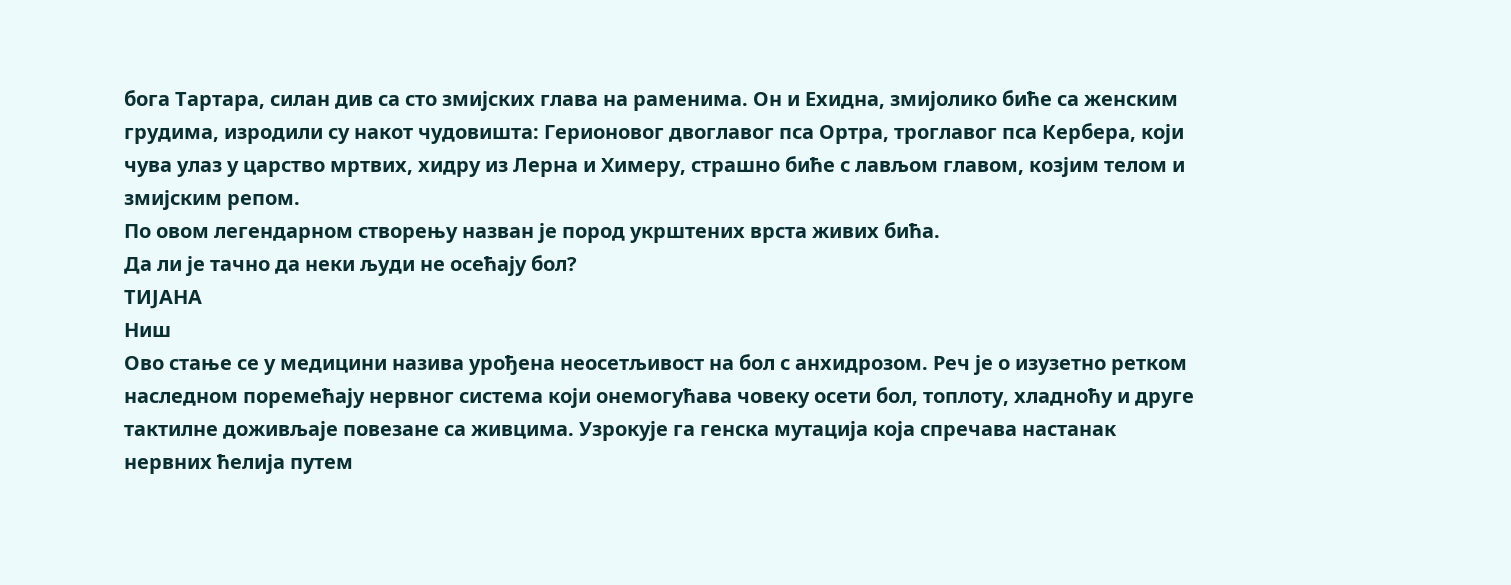бога Тартара, силан див са сто змијских глава на раменима. Он и Ехидна, змијолико биће са женским грудима, изродили су накот чудовишта: Герионовог двоглавог пса Ортра, троглавог пса Кербера, који чува улаз у царство мртвих, хидру из Лерна и Химеру, страшно биће с лављом главом, козјим телом и змијским репом.
По овом легендарном створењу назван је пород укрштених врста живих бића.
Да ли је тачно да неки људи не осећају бол?
ТИЈАНА
Ниш
Ово стање се у медицини назива урођена неосетљивост на бол с анхидрозом. Реч је о изузетно ретком наследном поремећају нервног система који онемогућава човеку осети бол, топлоту, хладноћу и друге тактилне доживљаје повезане са живцима. Узрокује га генска мутација која спречава настанак нервних ћелија путем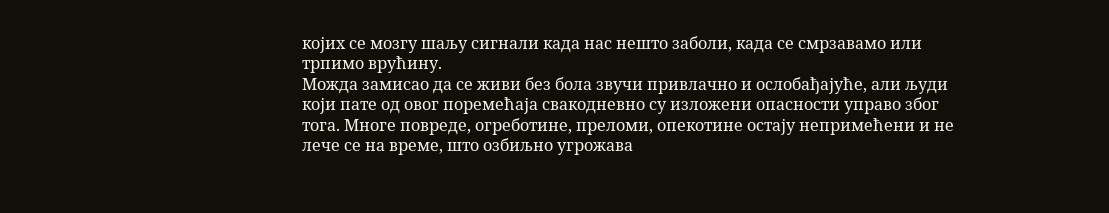којих се мозгу шаљу сигнали када нас нешто заболи, када се смрзавамо или трпимо врућину.
Можда замисао да се живи без бола звучи привлачно и ослобађајуће, али људи који пате од овог поремећаја свакодневно су изложени опасности управо због тога. Многе повреде, огреботине, преломи, опекотине остају непримећени и не лече се на време, што озбиљно угрожава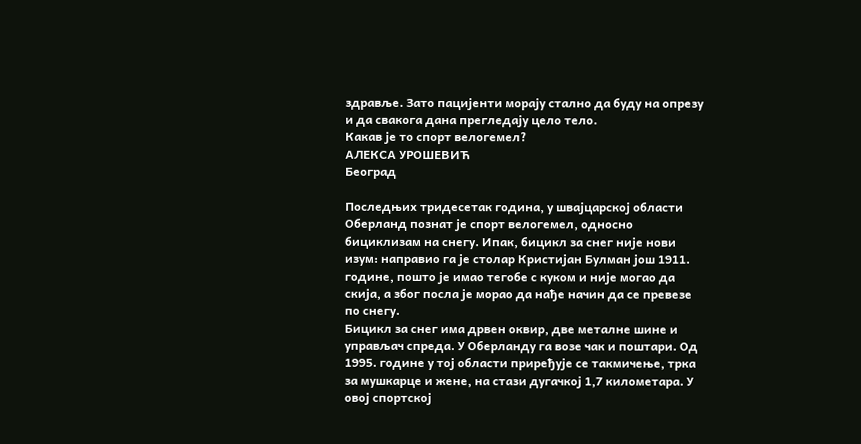здравље. Зато пацијенти морају стално да буду на опрезу и да свакога дана прегледају цело тело.
Какав је то спорт велогемел?
АЛЕКСА УРОШЕВИЋ
Београд

Последњих тридесетак година, у швајцарској области Оберланд познат је спорт велогемел, односно бициклизам на снегу. Ипак, бицикл за снег није нови изум: направио га је столар Кристијан Булман још 1911. године, пошто је имао тегобе с куком и није могао да скија, а због посла је морао да нађе начин да се превезе по снегу.
Бицикл за снег има дрвен оквир, две металне шине и управљач спреда. У Оберланду га возе чак и поштари. Од 1995. године у тој области приређује се такмичење, трка за мушкарце и жене, на стази дугачкој 1,7 километара. У овој спортској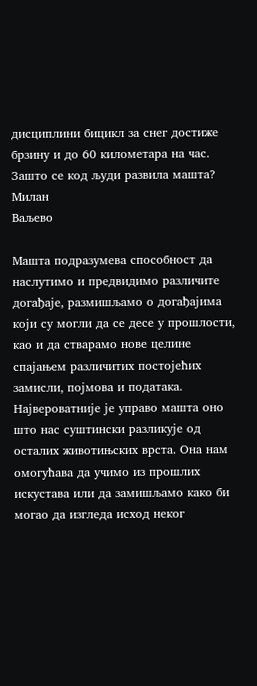дисциплини бицикл за снег достиже брзину и до 60 километара на час.
Зашто се код људи развила машта?
Милан
Ваљево

Машта подразумева способност да наслутимо и предвидимо различите догађаје, размишљамо о догађајима који су могли да се десе у прошлости, као и да стварамо нове целине спајањем различитих постојећих замисли, појмова и података. Највероватније је управо машта оно што нас суштински разликује од осталих животињских врста. Она нам омогућава да учимо из прошлих искустава или да замишљамо како би могао да изгледа исход неког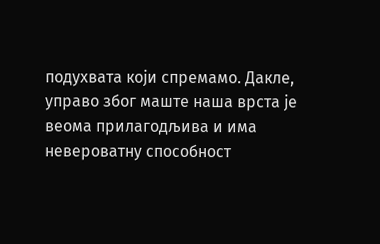подухвата који спремамо. Дакле, управо због маште наша врста је веома прилагодљива и има невероватну способност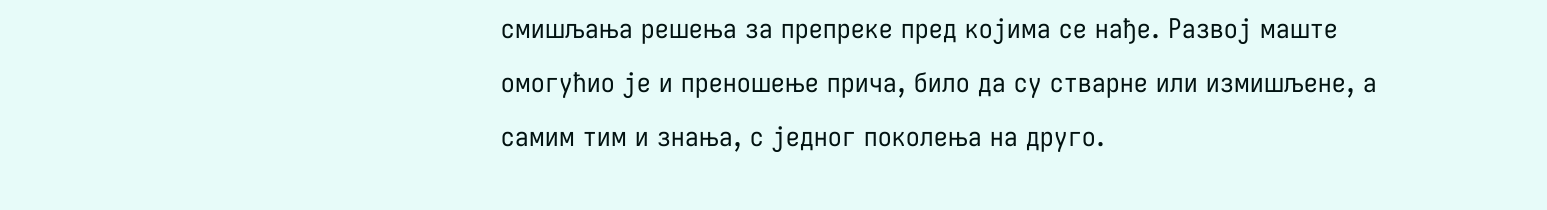смишљања решења за препреке пред којима се нађе. Развој маште омогућио је и преношење прича, било да су стварне или измишљене, а самим тим и знања, с једног поколења на друго.